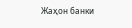Жаҳон банки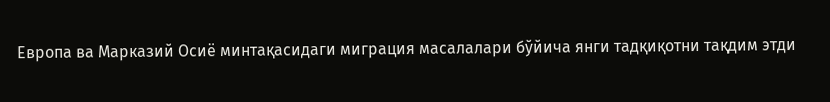Европа ва Марказий Осиё минтақасидаги миграция масалалари бўйича янги тадқиқотни тақдим этди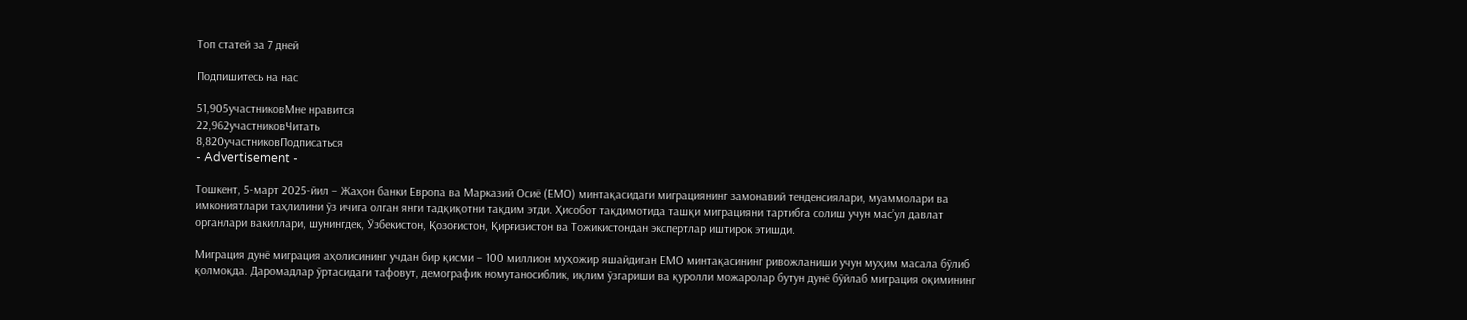Топ статей за 7 дней

Подпишитесь на нас

51,905участниковМне нравится
22,962участниковЧитать
8,820участниковПодписаться
- Advertisement -

Тошкент, 5-март 2025-йил – Жаҳон банки Европа ва Марказий Осиё (ЕМО) минтақасидаги миграциянинг замонавий тенденсиялари, муаммолари ва имкониятлари таҳлилини ўз ичига олган янги тадқиқотни тақдим этди. Ҳисобот тақдимотида ташқи миграцияни тартибга солиш учун мас’ул давлат органлари вакиллари, шунингдек, Ўзбекистон, Қозоғистон, Қирғизистон ва Тожикистондан экспертлар иштирок этишди.

Миграция дунё миграция аҳолисининг учдан бир қисми – 100 миллион муҳожир яшайдиган ЕМО минтақасининг ривожланиши учун муҳим масала бўлиб қолмоқда. Даромадлар ўртасидаги тафовут, демографик номутаносиблик, иқлим ўзгариши ва қуролли можаролар бутун дунё бўйлаб миграция оқимининг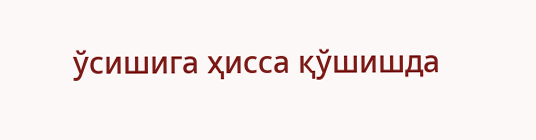ўсишига ҳисса қўшишда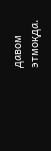давом этмоқда.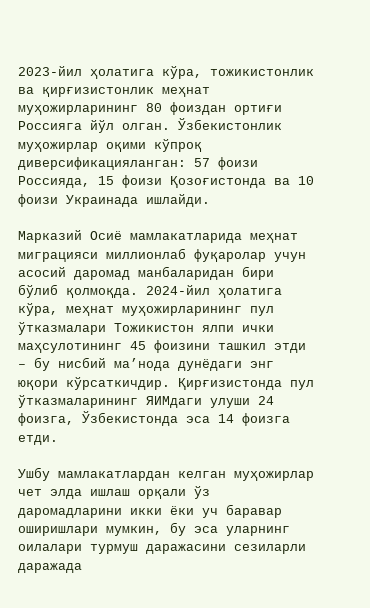2023-йил ҳолатига кўра, тожикистонлик ва қирғизистонлик меҳнат муҳожирларининг 80 фоиздан ортиғи Россияга йўл олган. Ўзбекистонлик муҳожирлар оқими кўпроқ диверсификацияланган: 57 фоизи Россияда, 15 фоизи Қозоғистонда ва 10 фоизи Украинада ишлайди.

Марказий Осиё мамлакатларида меҳнат миграцияси миллионлаб фуқаролар учун асосий даромад манбаларидан бири бўлиб қолмоқда. 2024-йил ҳолатига кўра, меҳнат муҳожирларининг пул ўтказмалари Тожикистон ялпи ички маҳсулотининг 45 фоизини ташкил этди – бу нисбий ма’нода дунёдаги энг юқори кўрсаткичдир. Қирғизистонда пул ўтказмаларининг ЯИМдаги улуши 24 фоизга, Ўзбекистонда эса 14 фоизга етди.

Ушбу мамлакатлардан келган муҳожирлар чет элда ишлаш орқали ўз даромадларини икки ёки уч баравар оширишлари мумкин, бу эса уларнинг оилалари турмуш даражасини сезиларли даражада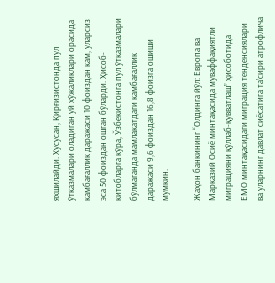яхшилайди. Хусусан, Қирғизистонда пул ўтказмалари оладиган уй хўжаликлари орасида камбағаллик даражаси 10 фоиздан кам, уларсиз эса 50 фоиздан ошган бўларди. Ҳисоб-китобларга кўра, Ўзбекистонга пул ўтказмалари бўлмаганда мамлакатдаги камбағаллик даражаси 9,6 фоиздан 16,8 фоизга ошиши мумкин.

Жаҳон банкининг “Олдинга йўл: Европа ва Марказий Осиё минтақасида муваффақиятли миграцияни қўллаб-қувватлаш” ҳисоботида ЕМО минтақасидаги миграция тенденсиялари ва уларнинг давлат сиёсатига та’сири атрофлича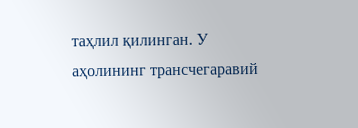таҳлил қилинган. У аҳолининг трансчегаравий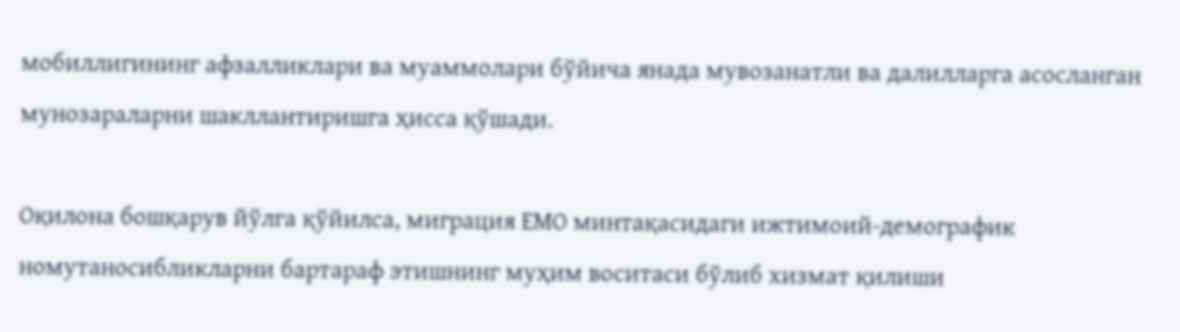мобиллигининг афзалликлари ва муаммолари бўйича янада мувозанатли ва далилларга асосланган мунозараларни шакллантиришга ҳисса қўшади.

Оқилона бошқарув йўлга қўйилса, миграция ЕМО минтақасидаги ижтимоий-демографик номутаносибликларни бартараф этишнинг муҳим воситаси бўлиб хизмат қилиши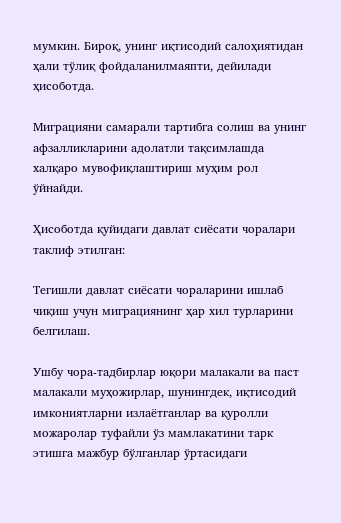мумкин. Бироқ, унинг иқтисодий салоҳиятидан ҳали тўлиқ фойдаланилмаяпти, дейилади ҳисоботда.

Миграцияни самарали тартибга солиш ва унинг афзалликларини адолатли тақсимлашда халқаро мувофиқлаштириш муҳим рол ўйнайди.

Ҳисоботда қуйидаги давлат сиёсати чоралари таклиф этилган:

Тегишли давлат сиёсати чораларини ишлаб чиқиш учун миграциянинг ҳар хил турларини белгилаш.

Ушбу чора-тадбирлар юқори малакали ва паст малакали муҳожирлар, шунингдек, иқтисодий имкониятларни излаётганлар ва қуролли можаролар туфайли ўз мамлакатини тарк этишга мажбур бўлганлар ўртасидаги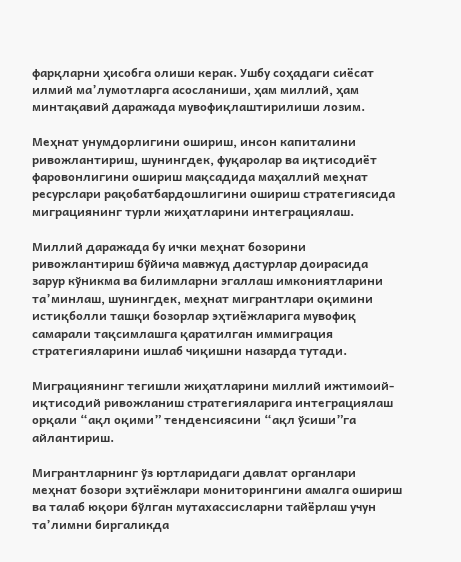фарқларни ҳисобга олиши керак. Ушбу соҳадаги сиёсат илмий ма’лумотларга асосланиши, ҳам миллий, ҳам минтақавий даражада мувофиқлаштирилиши лозим.

Меҳнат унумдорлигини ошириш, инсон капиталини ривожлантириш, шунингдек, фуқаролар ва иқтисодиёт фаровонлигини ошириш мақсадида маҳаллий меҳнат ресурслари рақобатбардошлигини ошириш стратегиясида миграциянинг турли жиҳатларини интеграциялаш.

Миллий даражада бу ички меҳнат бозорини ривожлантириш бўйича мавжуд дастурлар доирасида зарур кўникма ва билимларни эгаллаш имкониятларини та’минлаш, шунингдек, меҳнат мигрантлари оқимини истиқболли ташқи бозорлар эҳтиёжларига мувофиқ самарали тақсимлашга қаратилган иммиграция стратегияларини ишлаб чиқишни назарда тутади.

Миграциянинг тегишли жиҳатларини миллий ижтимоий-иқтисодий ривожланиш стратегияларига интеграциялаш орқали “ақл оқими” тенденсиясини “ақл ўсиши”га айлантириш.

Мигрантларнинг ўз юртларидаги давлат органлари меҳнат бозори эҳтиёжлари мониторингини амалга ошириш ва талаб юқори бўлган мутахассисларни тайёрлаш учун та’лимни биргаликда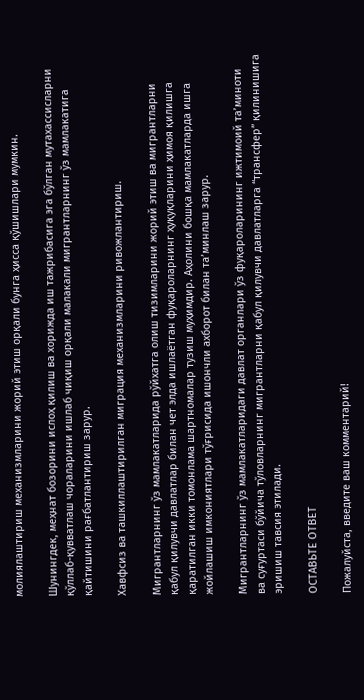молиялаштириш механизмларини жорий этиш орқали бунга ҳисса қўшишлари мумкин.

Шунингдек, меҳнат бозорини ислоҳ қилиш ва хорижда иш тажрибасига эга бўлган мутахассисларни қўллаб-қувватлаш чораларини ишлаб чиқиш орқали малакали мигрантларнинг ўз мамлакатига қайтишини рағбатлантириш зарур.

Хавфсиз ва ташкиллаштирилган миграция механизмларини ривожлантириш.

Мигрантларнинг ўз мамлакатларида рўйхатга олиш тизимларини жорий этиш ва мигрантларни қабул қилувчи давлатлар билан чет элда ишлаётган фуқароларнинг ҳуқуқларини ҳимоя қилишга қаратилган икки томонлама шартномалар тузиш муҳимдир. Аҳолини бошқа мамлакатларда ишга жойлашиш имкониятлари тўғрисида ишончли ахборот билан та’минлаш зарур.

Мигрантларнинг ўз мамлакатларидаги давлат органлари ўз фуқароларининг ижтимоий та’миноти ва суғуртаси бўйича тўловларнинг мигрантларни қабул қилувчи давлатларга “трансфер” қилинишига эришиш тавсия этилади.

ОСТАВЬТЕ ОТВЕТ

Пожалуйста, введите ваш комментарий!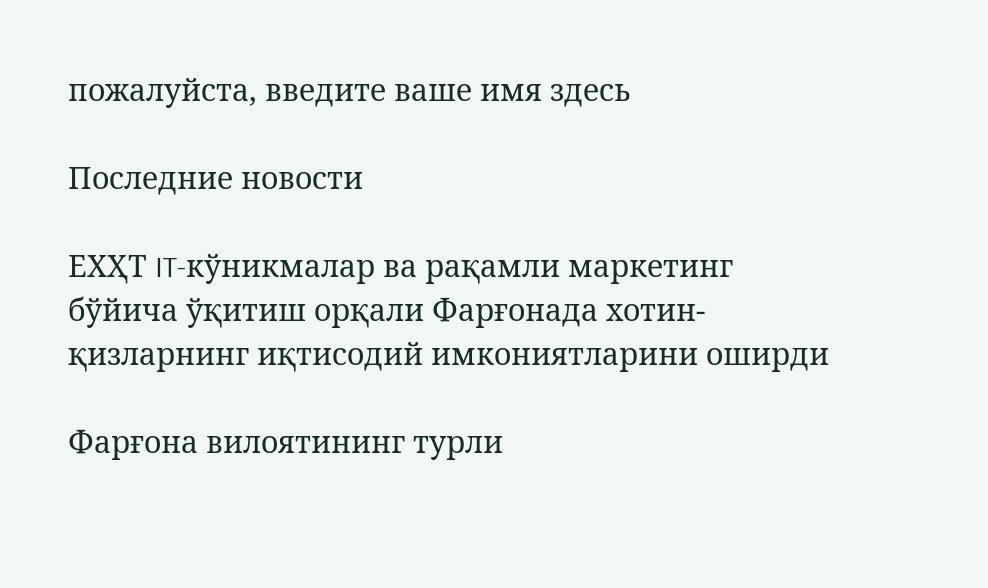пожалуйста, введите ваше имя здесь

Последние новости

ЕХҲТ IT-кўникмалар ва рақамли маркетинг бўйича ўқитиш орқали Фарғонада хотин-қизларнинг иқтисодий имкониятларини оширди

Фарғона вилоятининг турли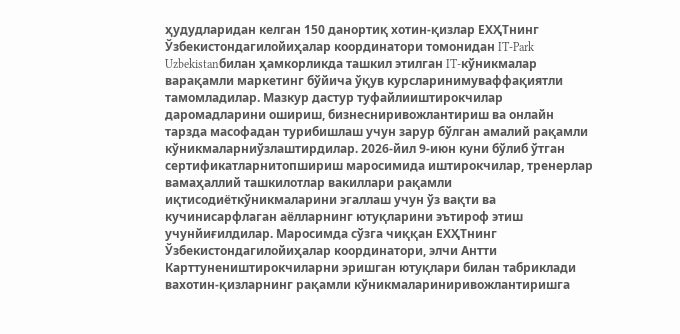ҳудудларидан келган 150 данортиқ хотин-қизлар ЕХҲТнинг Ўзбекистондагилойиҳалар координатори томонидан IT-Park Uzbekistanбилан ҳамкорликда ташкил этилган IT-кўникмалар варақамли маркетинг бўйича ўқув курсларинимуваффақиятли тамомладилар. Мазкур дастур туфайлииштирокчилар даромадларини ошириш, бизнесниривожлантириш ва онлайн тарзда масофадан турибишлаш учун зарур бўлган амалий рақамли кўникмаларниўзлаштирдилар. 2026-йил 9-июн куни бўлиб ўтган сертификатларнитопшириш маросимида иштирокчилар, тренерлар вамаҳаллий ташкилотлар вакиллари рақамли иқтисодиёткўникмаларини эгаллаш учун ўз вақти ва кучинисарфлаган аёлларнинг ютуқларини эътироф этиш учунйиғилдилар. Маросимда сўзга чиққан ЕХҲТнинг Ўзбекистондагилойиҳалар координатори, элчи Антти Карттунеништирокчиларни эришган ютуқлари билан табриклади вахотин-қизларнинг рақамли кўникмалариниривожлантиришга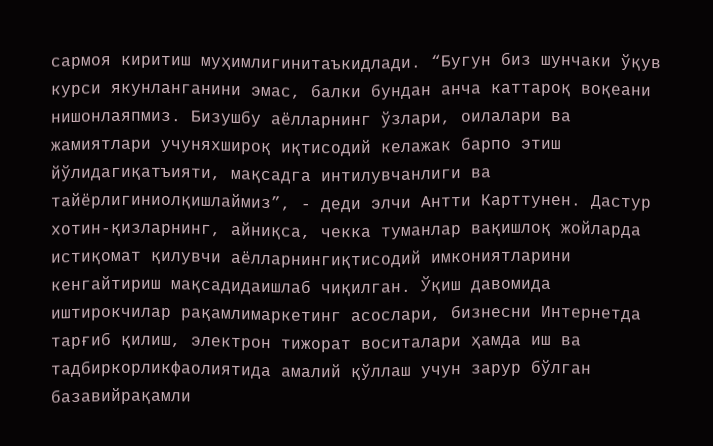сармоя киритиш муҳимлигинитаъкидлади. “Бугун биз шунчаки ўқув курси якунланганини эмас, балки бундан анча каттароқ воқеани нишонлаяпмиз. Бизушбу аёлларнинг ўзлари, оилалари ва жамиятлари учуняхшироқ иқтисодий келажак барпо этиш йўлидагиқатъияти, мақсадга интилувчанлиги ва тайёрлигиниолқишлаймиз”, - деди элчи Антти Карттунен. Дастур хотин-қизларнинг, айниқса, чекка туманлар вақишлоқ жойларда истиқомат қилувчи аёлларнингиқтисодий имкониятларини кенгайтириш мақсадидаишлаб чиқилган. Ўқиш давомида иштирокчилар рақамлимаркетинг асослари, бизнесни Интернетда тарғиб қилиш, электрон тижорат воситалари ҳамда иш ва тадбиркорликфаолиятида амалий қўллаш учун зарур бўлган базавийрақамли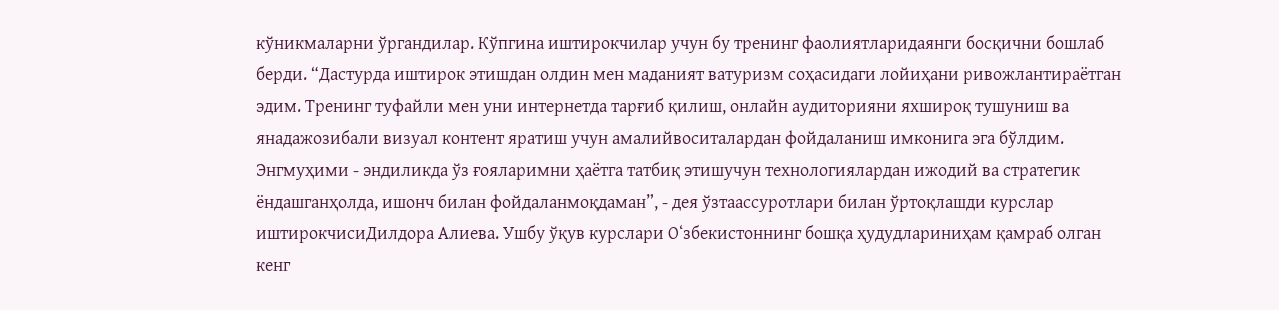кўникмаларни ўргандилар. Кўпгина иштирокчилар учун бу тренинг фаолиятларидаянги босқични бошлаб берди. “Дастурда иштирок этишдан олдин мен маданият ватуризм соҳасидаги лойиҳани ривожлантираётган эдим. Тренинг туфайли мен уни интернетда тарғиб қилиш, онлайн аудиторияни яхшироқ тушуниш ва янадажозибали визуал контент яратиш учун амалийвоситалардан фойдаланиш имконига эга бўлдим. Энгмуҳими - эндиликда ўз ғояларимни ҳаётга татбиқ этишучун технологиялардан ижодий ва стратегик ёндашганҳолда, ишонч билан фойдаланмоқдаман”, - дея ўзтаассуротлари билан ўртоқлашди курслар иштирокчисиДилдора Алиева. Ушбу ўқув курслари Оʻзбекистоннинг бошқа ҳудудлариниҳам қамраб олган кенг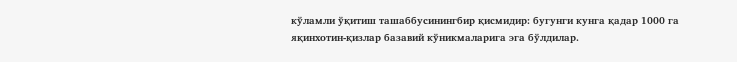кўламли ўқитиш ташаббусинингбир қисмидир: бугунги кунга қадар 1000 га яқинхотин-қизлар базавий кўникмаларига эга бўлдилар.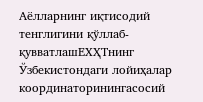Аёлларнинг иқтисодий тенглигини қўллаб-қувватлашЕХҲТнинг Ўзбекистондаги лойиҳалар координаторинингасосий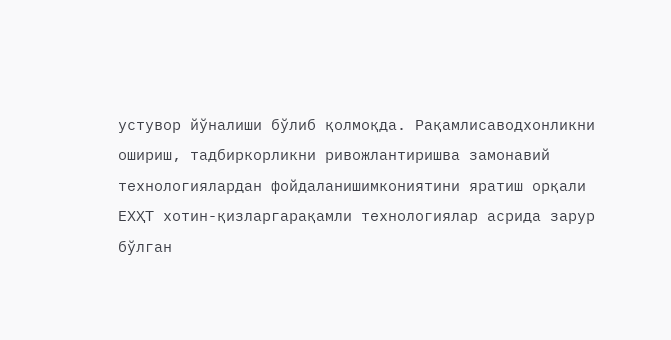устувор йўналиши бўлиб қолмоқда. Рақамлисаводхонликни ошириш, тадбиркорликни ривожлантиришва замонавий технологиялардан фойдаланишимкониятини яратиш орқали ЕХҲТ хотин-қизларгарақамли технологиялар асрида зарур бўлган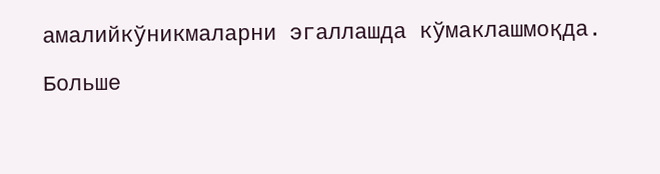амалийкўникмаларни эгаллашда кўмаклашмоқда.

Больше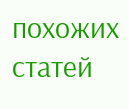похожих статей